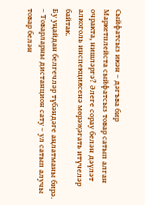Сыйфатсыз икән – дәгъва бир
Маркетплейста сыйфатсыз товар сатып алган очракта, нишләргә? Әлеге сорау белән дәүләт алкоголь инспекциясенә мөрәҗәгать итүчеләр байтак.
Бу уңайдан белгечләр түбәндәге аңлатманы бирә.
– Товарларны дистанцион сату – ул сатып алучы товар белән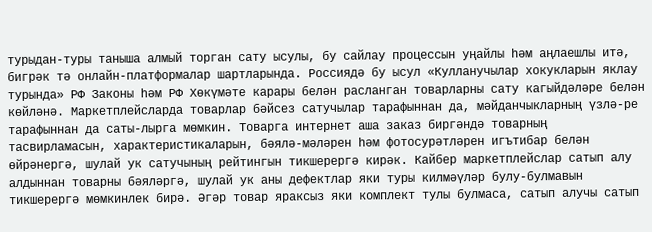турыдан-туры таныша алмый торган сату ысулы, бу сайлау процессын уңайлы һәм аңлаешлы итә, бигрәк тә онлайн-платформалар шартларында. Россиядә бу ысул «Кулланучылар хокукларын яклау турында» РФ Законы һәм РФ Хөкүмәте карары белән расланган товарларны сату кагыйдәләре белән көйләнә. Маркетплейсларда товарлар бәйсез сатучылар тарафыннан да, мәйданчыкларның үзлә-ре тарафыннан да саты-лырга мөмкин. Товарга интернет аша заказ биргәндә товарның тасвирламасын, характеристикаларын, бәялә-мәләрен һәм фотосурәтләрен игътибар белән өйрәнергә, шулай ук сатучының рейтингын тикшерергә кирәк. Кайбер маркетплейслар сатып алу алдыннан товарны бәяләргә, шулай ук аны дефектлар яки туры килмәүләр булу-булмавын тикшерергә мөмкинлек бирә. Әгәр товар яраксыз яки комплект тулы булмаса, сатып алучы сатып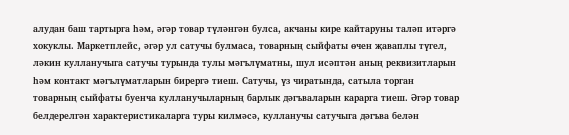алудан баш тартырга һәм, әгәр товар түләнгән булса, акчаны кире кайтаруны таләп итәргә хокуклы. Маркетплейс, әгәр ул сатучы булмаса, товарның сыйфаты өчен җаваплы түгел, ләкин кулланучыга сатучы турында тулы мәгълүматны, шул исәптән аның реквизитларын һәм контакт мәгълүматларын бирергә тиеш. Сатучы, үз чиратында, сатыла торган товарның сыйфаты буенча кулланучыларның барлык дәгъваларын карарга тиеш. Әгәр товар белдерелгән характеристикаларга туры килмәсә, кулланучы сатучыга дәгъва белән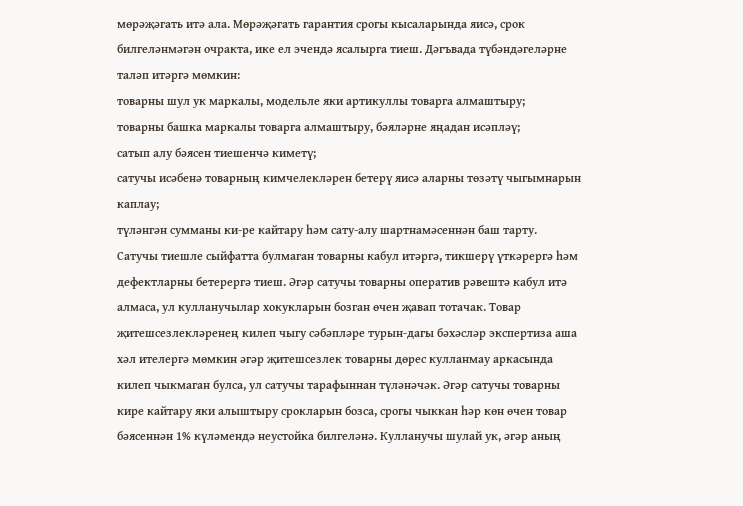мөрәҗәгать итә ала. Мөрәҗәгать гарантия срогы кысаларында яисә, срок билгеләнмәгән очракта, ике ел эчендә ясалырга тиеш. Дәгъвада түбәндәгеләрне таләп итәргә мөмкин:
товарны шул ук маркалы, модельле яки артикуллы товарга алмаштыру;
товарны башка маркалы товарга алмаштыру, бәяләрне яңадан исәпләү;
сатып алу бәясен тиешенчә киметү;
сатучы исәбенә товарның кимчелекләрен бетерү яисә аларны төзәтү чыгымнарын каплау;
түләнгән сумманы ки-ре кайтару һәм сату-алу шартнамәсеннән баш тарту.
Сатучы тиешле сыйфатта булмаган товарны кабул итәргә, тикшерү үткәрергә һәм дефектларны бетерергә тиеш. Әгәр сатучы товарны оператив рәвештә кабул итә алмаса, ул кулланучылар хокукларын бозган өчен җавап тотачак. Товар җитешсезлекләренең килеп чыгу сәбәпләре турын-дагы бәхәсләр экспертиза аша хәл ителергә мөмкин әгәр җитешсезлек товарны дөрес кулланмау аркасында килеп чыкмаган булса, ул сатучы тарафыннан түләнәчәк. Әгәр сатучы товарны кире кайтару яки алыштыру срокларын бозса, срогы чыккан һәр көн өчен товар бәясеннән 1% күләмендә неустойка билгеләнә. Кулланучы шулай ук, әгәр аның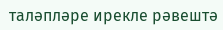таләпләре ирекле рәвештә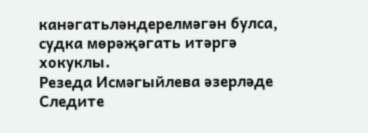канәгатьләндерелмәгән булса, судка мөрәҗәгать итәргә хокуклы.
Резеда Исмәгыйлева әзерләде
Следите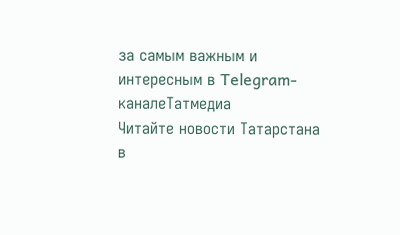за самым важным и интересным в Telegram-каналеТатмедиа
Читайте новости Татарстана в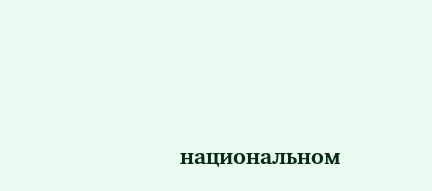национальном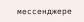мессенджере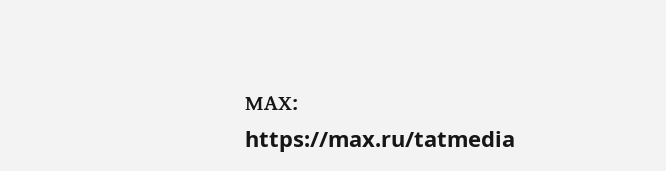MАХ: https://max.ru/tatmedia